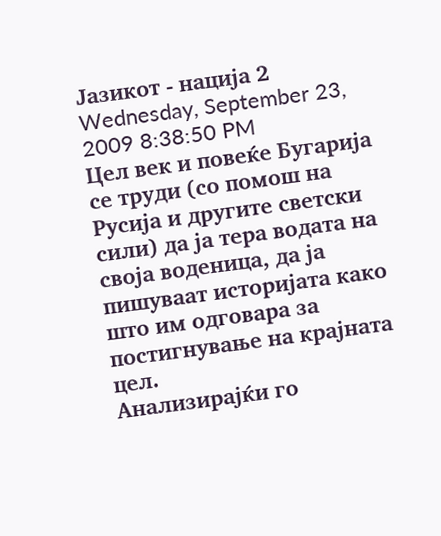Јазикот - нација 2
Wednesday, September 23, 2009 8:38:50 PM
Цел век и повеќе Бугарија се труди (со помош на Русија и другите светски сили) да ја тера водата на своја воденица, да ја пишуваат историјата како што им одговара за постигнување на крајната цел.
Анализирајќи го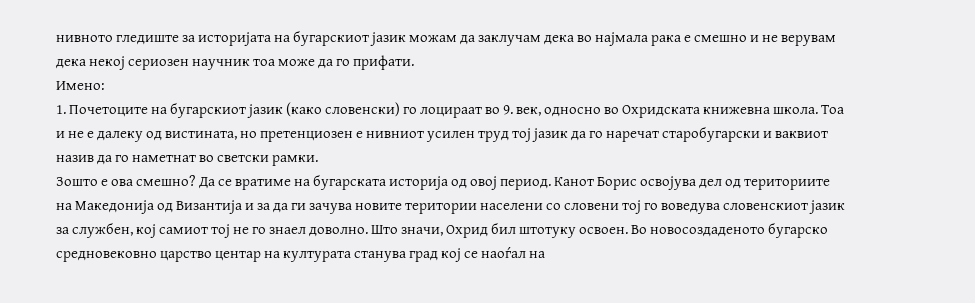нивното гледиште за историјата на бугарскиот јазик можам да заклучам дека во најмала рака е смешно и не верувам дека некој сериозен научник тоа може да го прифати.
Имено:
1. Почетоците на бугарскиот јазик (како словенски) го лоцираат во 9. век, односно во Охридската книжевна школа. Тоа и не е далеку од вистината, но претенциозен е нивниот усилен труд тој јазик да го наречат старобугарски и ваквиот назив да го наметнат во светски рамки.
Зошто е ова смешно? Да се вратиме на бугарската историја од овој период. Канот Борис освојува дел од териториите на Македонија од Византија и за да ги зачува новите територии населени со словени тој го воведува словенскиот јазик за службен, кој самиот тој не го знаел доволно. Што значи, Охрид бил штотуку освоен. Во новосоздаденото бугарско средновековно царство центар на културата станува град кој се наоѓал на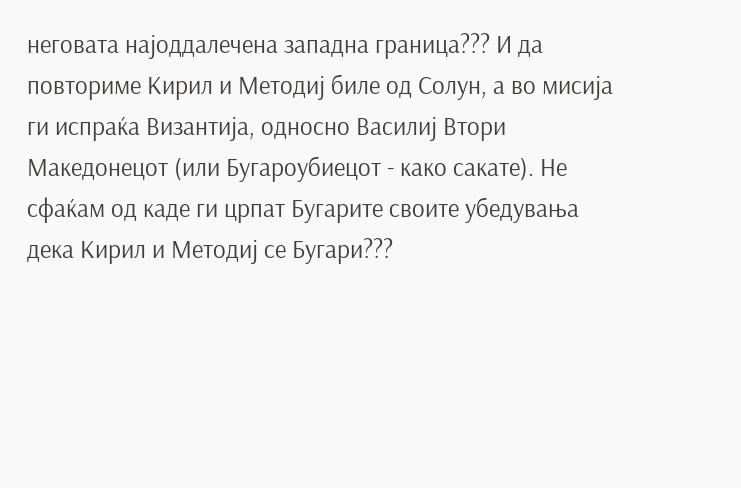неговата најоддалечена западна граница??? И да повториме Кирил и Методиј биле од Солун, а во мисија ги испраќа Византија, односно Василиј Втори Македонецот (или Бугароубиецот - како сакате). Не сфаќам од каде ги црпат Бугарите своите убедувања дека Кирил и Методиј се Бугари???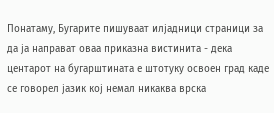Понатаму, Бугарите пишуваат илјадници страници за да ја направат оваа приказна вистинита - дека центарот на бугарштината е штотуку освоен град каде се говорел јазик кој немал никаква врска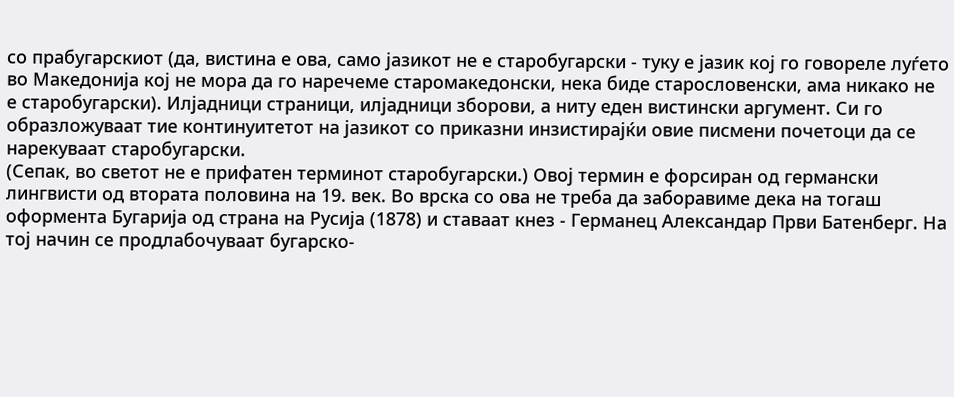со прабугарскиот (да, вистина е ова, само јазикот не е старобугарски - туку е јазик кој го говореле луѓето во Македонија кој не мора да го наречеме старомакедонски, нека биде старословенски, ама никако не е старобугарски). Илјадници страници, илјадници зборови, а ниту еден вистински аргумент. Си го образложуваат тие континуитетот на јазикот со приказни инзистирајќи овие писмени почетоци да се нарекуваат старобугарски.
(Сепак, во светот не е прифатен терминот старобугарски.) Овој термин е форсиран од германски лингвисти од втората половина на 19. век. Во врска со ова не треба да заборавиме дека на тогаш оформента Бугарија од страна на Русија (1878) и ставаат кнез - Германец Александар Први Батенберг. На тој начин се продлабочуваат бугарско-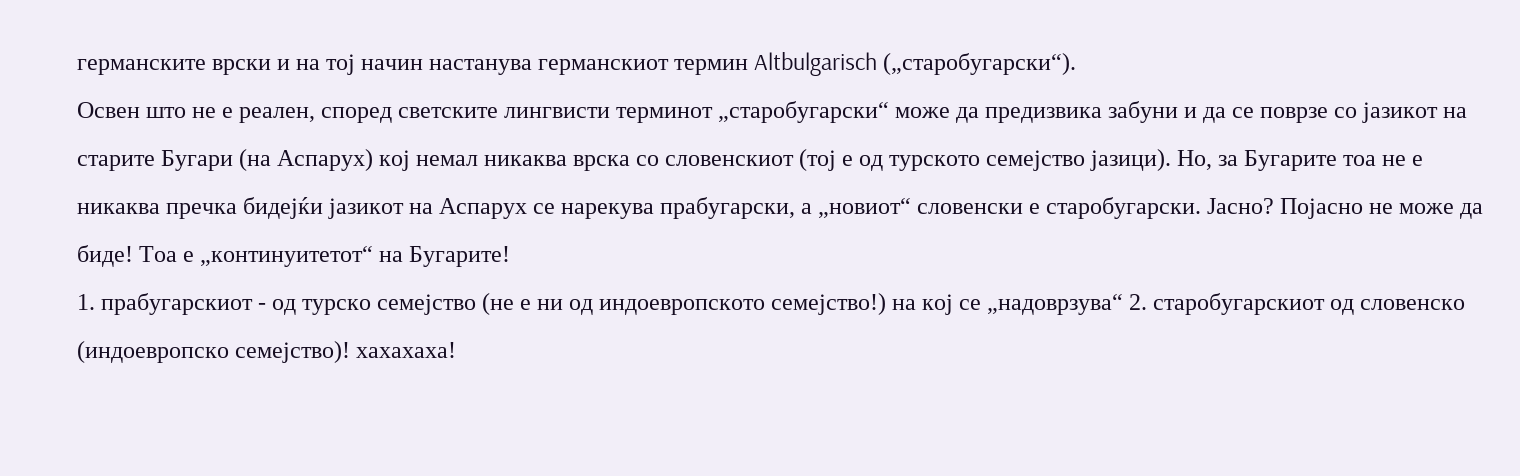германските врски и на тој начин настанува германскиот термин Altbulgarisch („старобугарски“).
Освен што не е реален, според светските лингвисти терминот „старобугарски“ може да предизвика забуни и да се поврзе со јазикот на старите Бугари (на Аспарух) кој немал никаква врска со словенскиот (тој е од турското семејство јазици). Но, за Бугарите тоа не е никаква пречка бидејќи јазикот на Аспарух се нарекува прабугарски, а „новиот“ словенски е старобугарски. Јасно? Појасно не може да биде! Тоа е „континуитетот“ на Бугарите!
1. прабугарскиот - од турско семејство (не е ни од индоевропското семејство!) на кој се „надоврзува“ 2. старобугарскиот од словенско (индоевропско семејство)! хахахаха!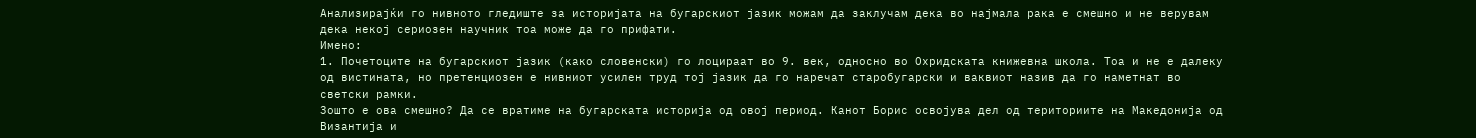Анализирајќи го нивното гледиште за историјата на бугарскиот јазик можам да заклучам дека во најмала рака е смешно и не верувам дека некој сериозен научник тоа може да го прифати.
Имено:
1. Почетоците на бугарскиот јазик (како словенски) го лоцираат во 9. век, односно во Охридската книжевна школа. Тоа и не е далеку од вистината, но претенциозен е нивниот усилен труд тој јазик да го наречат старобугарски и ваквиот назив да го наметнат во светски рамки.
Зошто е ова смешно? Да се вратиме на бугарската историја од овој период. Канот Борис освојува дел од териториите на Македонија од Византија и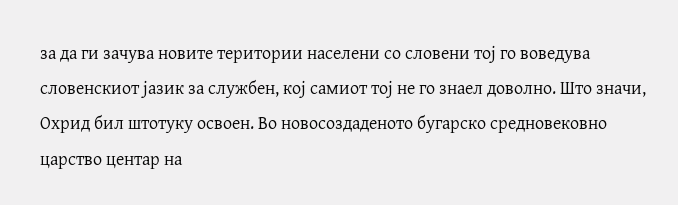за да ги зачува новите територии населени со словени тој го воведува словенскиот јазик за службен, кој самиот тој не го знаел доволно. Што значи, Охрид бил штотуку освоен. Во новосоздаденото бугарско средновековно царство центар на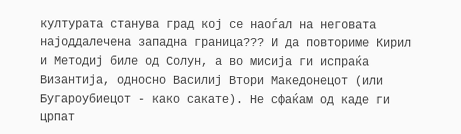културата станува град кој се наоѓал на неговата најоддалечена западна граница??? И да повториме Кирил и Методиј биле од Солун, а во мисија ги испраќа Византија, односно Василиј Втори Македонецот (или Бугароубиецот - како сакате). Не сфаќам од каде ги црпат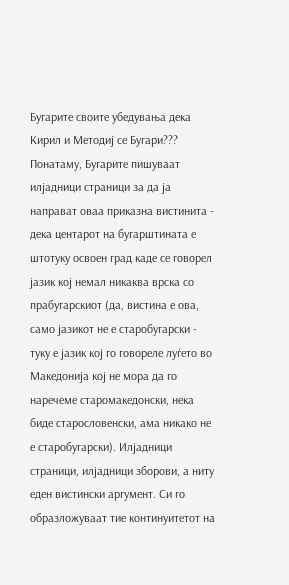Бугарите своите убедувања дека Кирил и Методиј се Бугари???
Понатаму, Бугарите пишуваат илјадници страници за да ја направат оваа приказна вистинита - дека центарот на бугарштината е штотуку освоен град каде се говорел јазик кој немал никаква врска со прабугарскиот (да, вистина е ова, само јазикот не е старобугарски - туку е јазик кој го говореле луѓето во Македонија кој не мора да го наречеме старомакедонски, нека биде старословенски, ама никако не е старобугарски). Илјадници страници, илјадници зборови, а ниту еден вистински аргумент. Си го образложуваат тие континуитетот на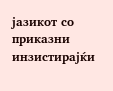јазикот со приказни инзистирајќи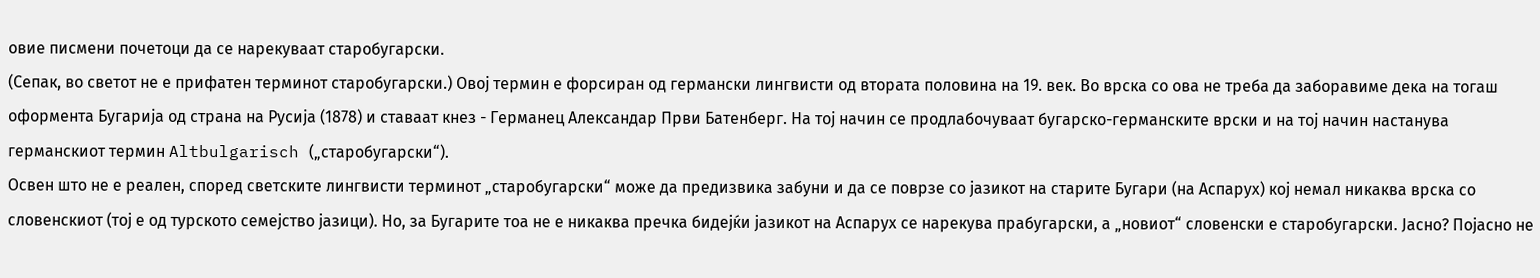овие писмени почетоци да се нарекуваат старобугарски.
(Сепак, во светот не е прифатен терминот старобугарски.) Овој термин е форсиран од германски лингвисти од втората половина на 19. век. Во врска со ова не треба да заборавиме дека на тогаш оформента Бугарија од страна на Русија (1878) и ставаат кнез - Германец Александар Први Батенберг. На тој начин се продлабочуваат бугарско-германските врски и на тој начин настанува германскиот термин Altbulgarisch („старобугарски“).
Освен што не е реален, според светските лингвисти терминот „старобугарски“ може да предизвика забуни и да се поврзе со јазикот на старите Бугари (на Аспарух) кој немал никаква врска со словенскиот (тој е од турското семејство јазици). Но, за Бугарите тоа не е никаква пречка бидејќи јазикот на Аспарух се нарекува прабугарски, а „новиот“ словенски е старобугарски. Јасно? Појасно не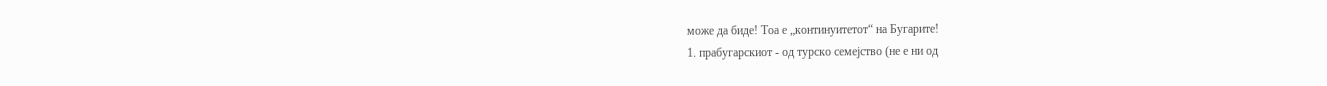може да биде! Тоа е „континуитетот“ на Бугарите!
1. прабугарскиот - од турско семејство (не е ни од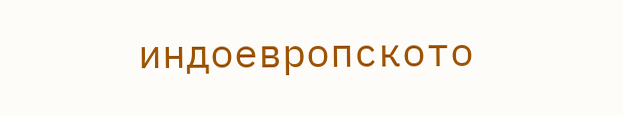индоевропското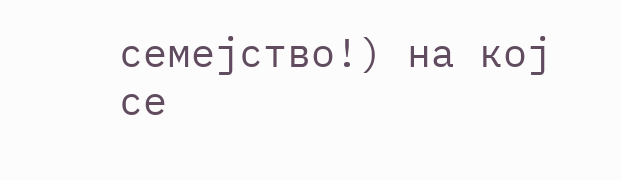семејство!) на кој се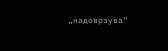„надоврзува“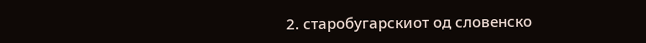2. старобугарскиот од словенско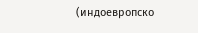(индоевропско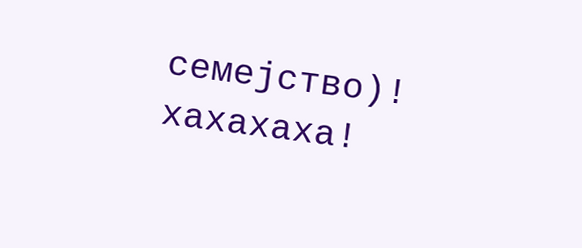семејство)! хахахаха!